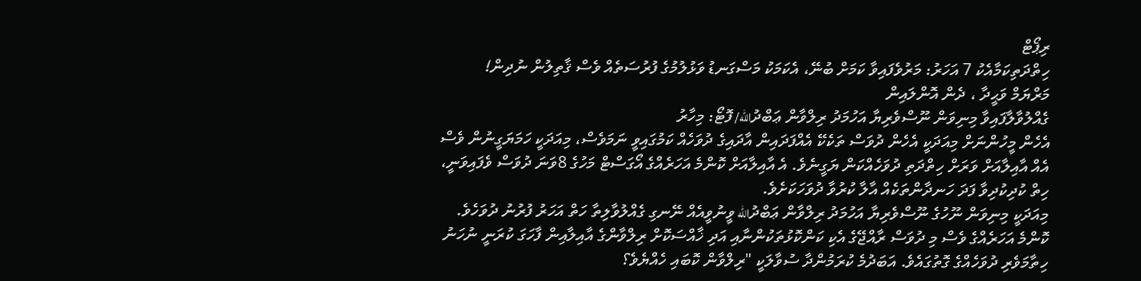ރިޕޯޓް
ހިތްދަތިކަމާއެކު 7 އަހަރު: މަރުވެފައިވާ ކަމަށް ބުނޭ، އެކަމަކު މަސްގަނޑު ވަޅުލުމުގެ ފުރުސަތެއް ވެސް ޤާތިލުން ނުދިން!
މަރްޔަމް ވަޙީދާ ، ދެން އޮންލައިން
ގެއްލުވާލާފައިވާ މިނިވަން ނޫސްވެރިޔާ އަހުމަދު ރިލްވާން ޢަބްދުالله/ ފޮޓޯ: މިހާރު
އެހެން މީހުންނަށް މިއަދަކީ އެހެން ދުވަސް ތަކެކޭ އެއްފަދައިން އާދައިގެ ދުވަހެއް ކަމުގައިވީ ނަމަވެސް، މިއަދަކީ ހަމަޔަގީނުން ވެސް އެއް އާއިލާއަށް ވަރަށް ހިތްދަތި ދުވަހެއްކަން ޔަގީނެވެ. އެ އާއިލާއަށް ކޮންމެ އަހަރެއްގެ އޯގަސްޓް މަހުގެ 8ވަނަ ދުވަސް ވެފައިވަނީ، ހިތް ކުދިކުދިވާ ފަދަ ހަނދާންތަކެއް އާލާ ކުރުވާ ދުވަހަކަށެވެ.
މިއަދަކީ މިނިވަން ނޫހުގެ ނޫސްވެރިޔާ އަހުމަދު ރިލްވާން ޢަބްދުالله ވީނުވީއެއް ނޭނގި ގެއްލުވާލިތާ ހަތް އަހަރު ފުރުނު ދުވަހެވެ. ކޮންމެ އަހަރެއްގެ ވެސް މި ދުވަސް ރާއްޖޭގެ އެކި ކަންކޮޅުތަކުންނާއި އަދި ޚާއްސަކޮށް ރިލްވާންގެ އާއިލާއިން ފާހަގަ ކުރަނީ ނުހަނު ހިތާމަވެރި ދުވަހެއްގެ ގޮތުގައެވެ. އަބަދުމެ ކުރަމުންދާ ސުވާލަކީ "ރިލްވާން ކޮބައި ހެއްޔެވެ؟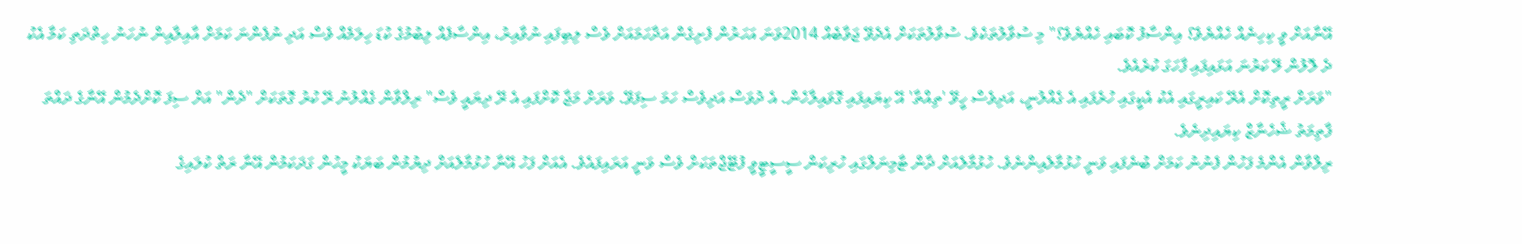އޭނާއަށް ވީ ކިހިނެއް ހެއްޔެވެ؟ އިންސާފު ކޮބައި ހެއްޔެވެ؟" މި ސުވާލުތަކެވެ. ސުވާލުތަކަށް އެދެވޭ ޖަވާބެއް 2014ވަނަ އަހަރުން ފެށިގެން އަދާހަމައަށް ވެސް ލިބިފައި ނުވާއިރު، އިންސާފެއް ލިބުމުގެ ކުޑަ ހިލަމެއް ވެސް އަދި ނުފެންނަ ކަމަށް އާއިލާއިން ނުހަނު ހިތްދަތި ކަމާ އެކު ދެ ލޮލުން ލޭ ކަރުނަ އަޅައިފައި ފާހަގަ ކުރެއެވެ.
"ވަރަށް ރީތިކޮށް އެރޭ ކައިރީގައި އެކު އެކީގައި ހުރެފައި އެ ގެއްލުނީ، އަދިވެސް ހީވޭ 'ތިއްތާ' އޭ ކިޔައިފައި ގޮވައިލާހެން. އެ ދުވަސް އަދިވެސް ހަމަ ސިފަވޭ. ވަރަށް މަޖާ ކޮށްފައި އެ ރޭ ދިޔައީ ވެސް" ރިލްވާން ގެއްލުނު ރޭ ކުރު ގޮތަކަށް "ދެން" އަށް ސިފަ ކޮށްދެމުން އޭނާގެ ދައްތަ ފާތިމަތު ޝެހެނާޒް ކިޔައިދިނެވެ.
ރިލްވާން އެންމެ ފަހުން ފެނުނު ކަމަށް ބުނެފައި ވަނީ ހުޅުމާލެއިންނެވެ. ހުޅުމާލެއަށް ދާން ޓާމިނަލްގައި ހުރިކަން ސީސީޓީވީ ފުޓޭޖްތަކަށް ވެސް ވަނީ އަރައިފައެވެ. އެއަށް ފަހު އޭނާ ހުޅުމާލެއަށް ދިޔުމުން ބަޔަކު މީހުން ގަދަކަމުން އޭނާ ރަތް ކުލައިގެ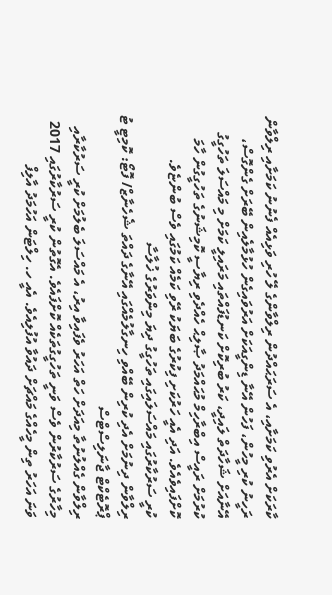ކާރަކަށް އެރުވި ކަމަށާއި، އެ ސަރަޙައްދުން ރިލްވާންގެ ލޭ ހުރި ވަޅިއެއް ފެނުނު ކަމަށާއި ރިލްވާން ރަހީނު ކުރި މީހުން، ފަހުން އޭނާ ޑިންގީއަކަށް އަރުވައިގެން ހުޅުމާލެއިން ބޭރަށް ގެންގޮސް، އޭނާއަށް ޝަހާދަތް ލައިދީ، ކަރު ބުރިކޮށް ކަނޑުފައްތައި މަރައިލީ ކަމަށް މި މައްސަލަ ތަހުގީގު ކުރުމަށް ރައީސް އިބްރާހިމް މުޙައްމަދު ޞާލިޙް ހެއްދެވި ރިޔާސީ ކޮމިޝަނުގެ ތަހުގީގުން ހާމަ ކޮށްފައިވެއެވެ. އަދި އެއީ ހަރުކަށި ފިކުރުގެ ބަޔަކު ރޭވި ކަމެއް ކަމުގައި ވެސް ބުންޏެވެ.
ކުރީ ސަރުކާރުގައި މައްސަލައިގައި ތަހުގީގު ދިޔަ މިންވަރުގެ ޚުލާސާ
ރިލްވާން ދިނުމަށް އެދި ކުރިން ބޭއްވި ހިނގާލުމެއްގައި އޭނާގެ ދައްތަ ޝެހެނާޒް/ ފޮޓޯ: ކޮމިޓީ ޓު ޕްރޮޓެކްޓް ޖާނަލިސްޓްސް
ރިލްވާން ގެއްލުނުތާ މިއަދަށް ހަތް އަހަރު ވެފައިވާ އިރު، އެ މައްސަލަ ބެލުމަށް ކުރީ ސަރުކާރާއި މިހާރުގެ ސަރުކާރުން ވެސް ވަނީ ތަހުގީގުތަކެއް ކޮށްފައެވެ. އެގޮތުން ކުރީ ސަރުކާރުގައި 2017 ވަނަ އަހަރު ތިން މީހެއްގެ މައްޗަށް ދައުވާ އުފުލިއެވެ. އެއީ ހ. ހިލްޓަން އަހުމަދު އާލިފް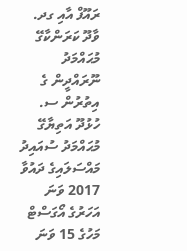ރައޫފް އާއި ގދ. ވާދޫ ކަރަންކާގޭ މުޙައްމަދު ނޫރައްދީން ގެ އިތުރުން ސ. ހުޅުދޫ އަތިޔާގޭ މުޙައްމަދު ސުއައިދު
މައްސަލައިގެ ދައުވާ 2017 ވަނަ އަހަރުގެ އޯގަސްޓް މަހުގެ 15 ވަނަ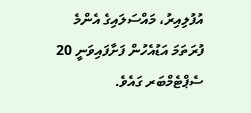އުފުލިއިރު، މައްސަލައިގެ އެންމެ ފުރަތަމަ އަޑުއެހުން ފަށާފައިވަނީ 20 ސެޕްޓެމްބަރ ގައެވެ.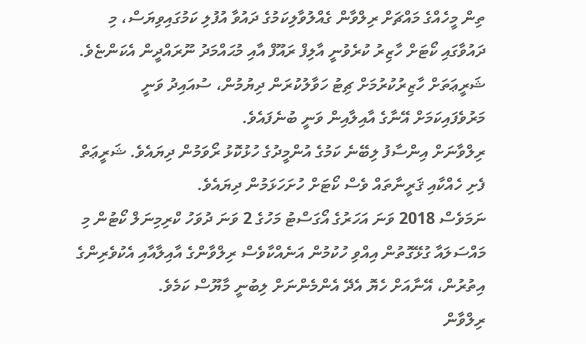ތިން މީހެއްގެ މައްޗަށް ރިލްވާން ގެއްލުވާލިކަމުގެ ދައުވާ އުފުލި ކަމުގައިވިޔަސް، މި ދައުވާގައި ކޯޓަށް ހާޒިރު ކުރެވުނީ އާލިފް ރައޫފް އާއި މުޙައްމަދު ނޫރައްދީން އެކަންޏެވެ. ޝަރީޢަތަށް ހާޒިރުކުރުމަށް ޗިޓު ހަވާލުކުރަން ދިޔުމުން، ސުއައިދު ވަނީ މަރުވެފައިކަމަށް އޭނާގެ އާއިލާއިން ވަނީ ބުނެފައެވެ.
ރިލްވާނަށް އިންސާފު ލިބޭނެ ކަމުގެ އުންމީދުގެ ހުޅުކޮޅު ރޯވަމުން ދިޔައެވެ. ޝަރީޢަތް ފެށި ހެއްކާއި ޤަރީނާތައް ވެސް ކޯޓަށް ހުށަހަޅަމުން ދިޔައެވެ.
ނަމަވެސް 2018 ވަނަ އަހަރުގެ އޯގަސްޓު މަހުގެ 2 ވަނަ ދުވަހު ކްރިމިނަލް ކޯޓުން މި މައްސަލައާ ގުޅޭގޮތުން އިއްވި ހުކުމުން އަނެއްކާވެސް ރިލްވާންގެ އާއިލާއާއި އެކުވެރިންގެ އިތުރުން، އޭނާއަށް ހެޔޮ އެދޭ އެންމެންނަށް ލިބުނީ މާޔޫސް ކަމެވެ.
ރިލްވާން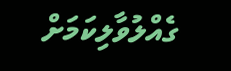ގެއްލުވާލިކަމަށް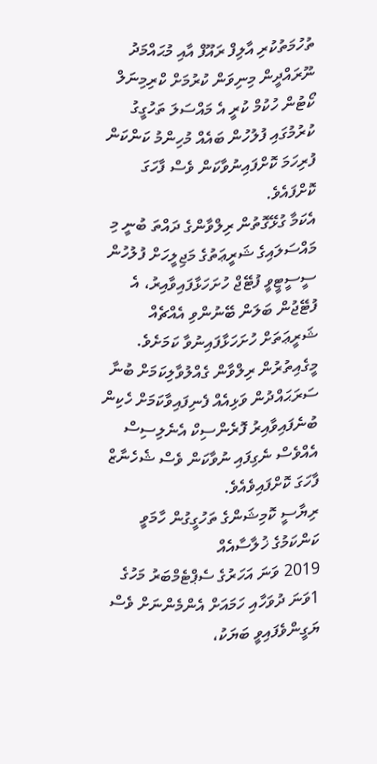ތުހުމަތުކުރި އާލިފް ރައޫފް އާއި މުޙައްމަދު ނޫރައްދީން މިނިވަން ކުރުމަށް ކްރިމިނަލް ކޯޓުން ހުކުމް ކުރީ އެ މައްސަލަ ތަހުގީގު ކުރުމުގައި ފުލުހުން ބައެއް މުހިންމު ކަންކަން ފުރިހަމަ ކޮށްފައިނުވާކަން ވެސް ފާހަގަ ކޮށްފައެވެ.
އެކަމާ ގުޅޭގޮތުން ރިލްވާންގެ ދައްތަ ބުނީ މި މައްސަލައިގެ ޝަރީޢަތުގެ މަޖިލީހަށް ފުލުހުން ސީސީޓީވީ ފުޓޭޖް ހުށަހަޅާފައިވާއިރު، އެ ފުޓޭޖުން ބަލަން ބޭނުންވި އެއްޗެއް ޝަރީޢަތަށް ހުށަހަޅާފައިނުވާ ކަމަށެވެ. މީގެއިތުރުން ރިލްވާން ގެއްލުވާލިކަމަށް ބުނާ ސަރަޙައްދުން ވަޅިއެއް ފެނިފައިވާކަމަށް ހެކިން ބުނެފައިވާއިރު ފޮރެންސިކް އެނެލިސިސް އެއްވެސް ނެގިފައި ނުވާކަން ވެސް ޝެހެނާޒް ފާހަގަ ކޮށްފައިވެއެވެ.
ރިޔާސީ ކޮމިޝަންގެ ތަހުގީގުން ހާމަވީ ކަންކަމުގެ ޚުލާސާއެއް
2019 ވަނަ އަހަރުގެ ސެޕްޓެމްބަރު މަހުގެ 1ވަނަ ދުވަހާއި ހަމައަށް އެންމެންނަށް ވެސް ޔަގީންވެފައިވީ ބަޔަކު،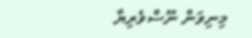މިނިވަން ނޫސްވެރިޔާ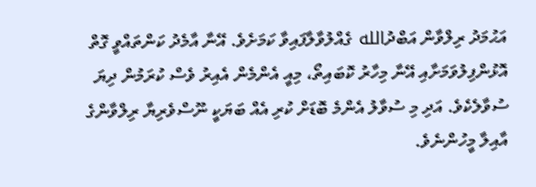އަޙުމަދު ރިލްވާން އަބްދުالله ގެއްލުވާލާފައިވާ ކަމަށެވެ. އޭނާ އާމެދު ކަންތައްވީ ގޮތް އޮޅުންފިލުވަމަށާއި އޭނާ މިހާރު ކޮބައިތޯ، މިއީ އެންމެން އެއިރު ވެސް ކުރަމުން ދިޔަ ސުވާލެކެވެ. އަދި މި ސުވާލު އެންމެ ބޮޑަށް ކުރި އެއް ބަޔަކީ ނޫސްވެރިޔާ ރިލްވާންގެ އާއިލާ މީހުންނެވެ.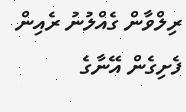ރިލްވާން ގެއްލުނު ރެއިން ފެށިގެން އޭނާގެ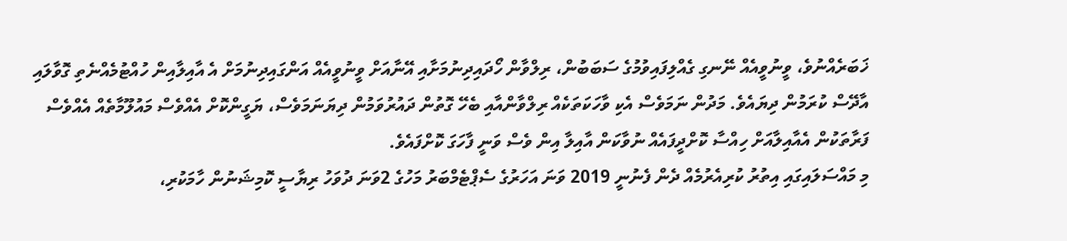ޚަބަރެއްނުވެ، ވީނުވީއެއް ނޭނގި ގެއްލިފައިވުމުގެ ސަބަބުން، ރިލްވާން ހޯދައިދިނުމަށާއި އޭނާއަށް ވީނުވީއެއް އަންގައިދިނުމަށް އެ އާއިލާއިން ހުއްޓުމެއްނެތި ގޮވާލައި އާދޭސް ކުރަމުން ދިޔައެވެ. މަދުން ނަމަވެސް އެކި ވާހަކަތަކެއް ރިލްވާންއާއި ބެހޭ ގޮތުން ދައުރުވަމުން ދިޔަނަމަވެސް، ޔަގީންކޮށް އެއްވެސް މައުލޫމާތެއް އެއްވެސް ފަރާތަކުން އެއާއިލާއަށް ހިއްސާ ކޮށްދީފައެއް ނުވާކަން އާއިލާ އިން ވެސް ވަނީ ފާހަގަ ކޮށްފައެވެ.
މި މައްސަލައިގައި އިތުރު ކުރިއެރުމެއް ދެން ފެނުނީ 2019 ވަނަ އަހަރުގެ ސެޕްޓެމްބަރު މަހުގެ 2ވަނަ ދުވަހު ރިޔާސީ ކޮމިޝަނުން ހާމަކުރި،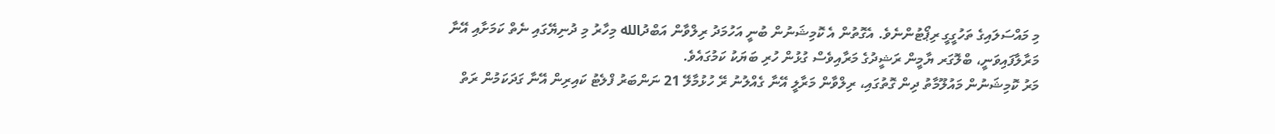މި މައްސަލައިގެ ތަހުގީގީ ރިޕޯޓުންނެވެ. އެގޮތުން އެ ކޮމިޝަނުން ބުނީ އަހުމަދު ރިލްވާން އަބްދުالله މިހާރު މި ދުނިޔޭގައި ނެތް ކަމަށާއި އޭނާ މަރާލާފައިވަނީ، ބްލޮގަރ ޔާމީން ރަޝީދުގެ މަރާއިވެސް ގުޅުން ހުރި ބަޔަކު ކަމުގައެވެ.
މަރު ކޮމިޝަނުން މައުލޫމާތު ދިން ގޮތުގައި، ރިލްވާން މަރާލީ އޭނާ ގެއްލުނު ރޭ ހުޅުމާލޭ 21 ނަންބަރު ފްލެޓު ކައިރިން އޭނާ ގަދަކަމުން ރަތް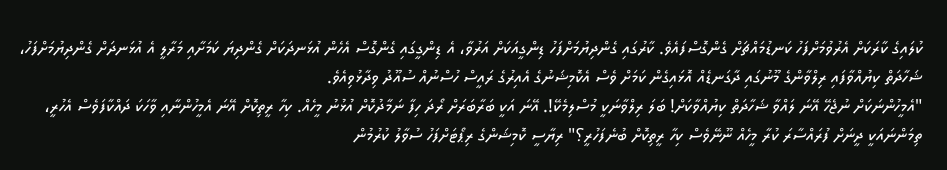ކުލައިގެ ކާރަކަށް އެރުވުމަށްފަހު ކަނޑުމައްޗަށް ގެންގޮސްފައެވެ. ކާރުގައި ގެންދިޔުމަށްފަހު ޑިންގީއަކަށް އަރުވާ، އެ ޑިންގީގައި ގެންގޮސް އެހެން އުޅަނދަކަށް ގެންދިޔަ ކަމަށާއި މަރާލީ އެ އުޅަނދަށް ގެންދިޔުމަށްފަހު، ޝަހާދަތް ކިޔުއްވާފައި ރިލްވާންގެ މޫނުގައި ދާގަނޑެއް އޮޅައިގެން ކަމަށް ވެސް އެކޮމިޝަނުގެ އެއިރުގެ ރައީސް ހުސްނުއް ސުއޫދު ވިދާޅުވިއެވެ.
"އެމީހުންނަކަށް ނުޖެހޭ އޭނަ ލައްވާ ޝަހާދަތް ކިޔުއްވާކަށް! ބަލަ ރިލްވާނަކީ މުސްލިމެކޭ!. އޭނަ އަކީ ބަރާބަރަށް ރޯދަ ހިފާ ނަމާދުކޮށް އުޅުނު މީހެއް. ކިހާ ރީތިކޮށް އޭނަ އެމީހުންނާއި ވާހަކަ ދައްކާފަވެސް އެހުރީ، ތިމަންނައަކީ ދީނަށް ފުރައްސާރަ ކުރާ މީހެއް ނޫނޭވެސް ކިހާ ރީތިކޮށް ބުނެފަހުރީ؟" ރިޔާސީ ކޮމިޝަންގެ ރިޕޯޓަށްފަހު ސުވާލު ކުރުމުން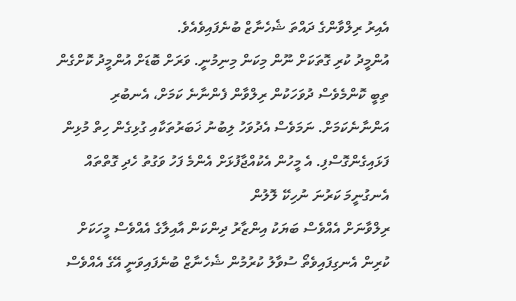އެއިރު ރިލްވާންގެ ދައްތަ ޝެހެނާޒް ބުނެފައިވެއެވެ.
އުންމީދު ކުރި ގޮތަކަށް ނޫން މިކަން މިނިމުނީ. ވަރަށް ބޮޑަށް އުންމީދު ކޮށްގެން ތިބީ ކޮންމެވެސް ދުވަހަކުން ރިލްވާން ފެންނާނެ ކަމަށް، އެނބުރި އަންނާނެކަމަށް. ނަމަވެސް އެދުވަހު ލިބުނު ޚަބަރުތަކާއި ގުޅިގެން ހިތް މުޅިން ފަޅައިގެންގޮސްފި. އެ މީހުން އެކުއްޖާފުޅަށް އެންމެ ފަހު ވަގުތު ހެދި ގޮތްތައް އެނގުނީމަ ކަރުނަ ނުހިކޭ ލޮލުން
ރިލްވާނަށް އެއްވެސް ބަޔަކު އިންޒާރު ދިންކަން އާއިލާގެ އެއްވެސް މީހަކަށް ކުރިން އެނގިފައިވެތޯ ސުވާލު ކުރުމުން ޝެހެނާޒް ބުނެފައިވަނީ އޭގެ އެއްވެސް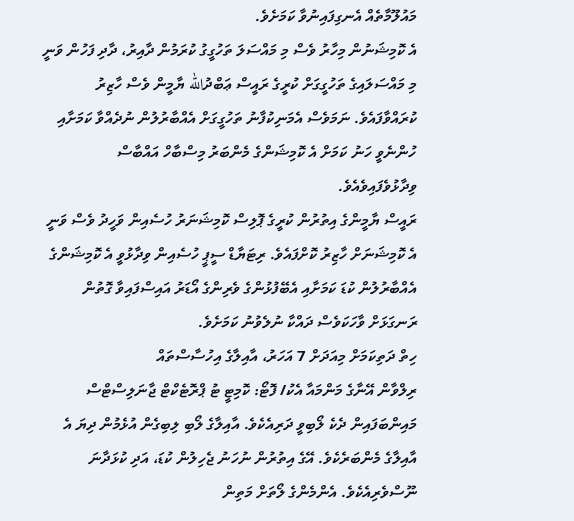މައުލޫމާތެއް އެނގިފައިނުވާ ކަމަށެވެ.
އެ ކޮމިޝަނުން މިހާރު ވެސް މި މައްސަލަ ތަހުގީގު ކުރަމުން ދާއިރު، ދާދި ފަހުން ވަނީ މި މައްސަލައިގެ ތަހުގީގަށް ކުރީގެ ރައީސް ޢަބްދުالله ޔާމީން ވެސް ހާޒިރު ކުރައްވާފައެވެ. ނަމަވެސް އެމަނިކުފާނު ތަހުގީގަށް އެއްބާރުލުން ނުދެއްވާ ކަމަށާއި ހުންނެވީ ހަނު ކަމަށް އެ ކޮމިޝަންގެ މެންބަރު މިސްބާހް އައްބާސް ވިދާޅުވެފައިވެއެވެ.
ރައީސް ޔާމީންގެ އިތުރުން ކުރީގެ ޕޮލިސް ކޮމިޝަނަރު ހުސެއިން ވަހީދު ވެސް ވަނީ އެ ކޮމިޝަނަށް ހާޒިރު ކޮށްފައެވެ. ރިޓަޔާޑް ސީޕީ ހުސެއިން ވިދާޅުވީ އެ ކޮމިޝަންގެ އެއްބާރުލުން ކުޑަ ކަމަށާއި އެބޭފުޅުންގެ ވެރިންގެ އޯޑަރު އައިސްފައިވާ ގޮތުން ރަނގަޅަށް ވާހަކަވެސް ދައްކާ ނުލެވުނު ކަމަށެވެ.
ހިތް ދަތިކަމަށް މިއަދަށް 7 އަހަރު، އާއިލާގެ އިހުސާސްތައް
ރިލްވާން އޭނާގެ މަންމައާ އެކު/ ފޮޓޯ: ކޮމިޓީ ޓު ޕްރޮޓެކްޓް ޖާނަލިސްޓްސް
މައިންބަފައިން ދެކެ ލޯބިވީ ދަރިއެކެވެ. އާއިލާގެ ލޯބި ލިބިގެން އުޅެމުން ދިޔަ އެ އާއިލާގެ މެންބަރެކެވެ. އޭގެ އިތުރުން ނުހަނު ޖެހިލުން ކުޑަ، އަދި ކުޅަދާނަ ނޫސްވެރިއެކެވެ. އެންމެންގެ ލޯތަށް މަތިން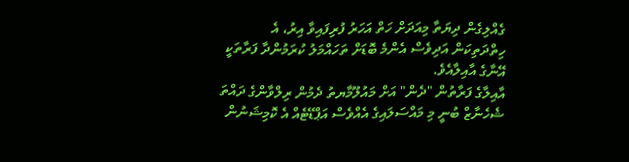ގެއްލިގެން ދިޔަތާ މިއަދަށް ހަތް އަހަރު ފުރިފައިވާ އިރު، އެ ހިތްދަތިކަން އަދިވެސް އެންމެ ބޮޑަށް ތަހައްމަލު ކުރަމުންދާ ފަރާތަކީ އޭނާގެ އާއިލާއެވެ.
އާއިލާގެ ފަރާތުން "ދެން" އަށް މައުލޫމާޔތު ދެމުން ރިލްވާންގެ ދައްތަ ޝެހެނާޒް ބުނީ މި މައްސަލައިގެ އެއްވެސް އަޕްޑޭޓެއް އެ ކޮމިޝަނުން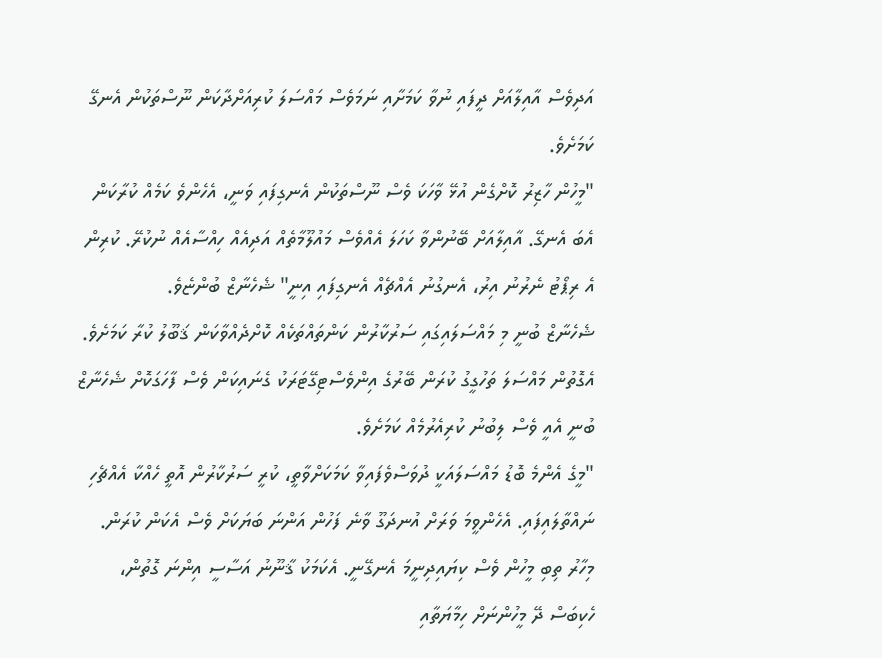އަދިވެސް އާއިލާއަށް ދީފައި ނުވާ ކަމަށާއި ނަމަވެސް މައްސަލަ ކުރިއަށްދާކަން ނޫސްތަކުން އެނގޭ ކަމަށެވެ.
"މީހުން ހާޒިރު ކޮށްގެން އުޅޭ ވާހަކަ ވެސް ނޫސްތަކުން އެނގިފައި ވަނީ، އެހެންވެ ކަމެއް ކުރާކަން އެބަ އެނގޭ. އާއިލާއަށް ބޭނުންވާ ކަހަލަ އެއްވެސް މައުލޫމާތެއް އަދިއެއް ހިއްސާއެއް ނުކުރޭ. ކުރިން އެ ރިޕޯޓު ނެރުނު އިރު، އެނގުނު އެއްޗެއް އެނގިފައި އިނީ" ޝެހެނާޒް ބުންޏެވެ.
ޝެހެނާޒް ބުނީ މި މައްސަލައިގައި ސަރުކާރުން ކަންތައްތަކެއް ކޮށްދެއްވާކަން ޤަބޫލު ކުރާ ކަމަށެވެ. އެގޮތުން މައްސަލަ ތަހުގީގު ކުރަން ބޭރުގެ އިންވެސްޓިގޭޓަރަކު ގެނައިކަން ވެސް ފާހަގަކޮށް ޝެހެނާޒް ބުނީ އެއީ ވެސް ލިބުނު ކުރިއެރުމެއް ކަމަށެވެ.
"މީގެ އެންމެ ބޮޑު މައްސަލައަކީ ދުވަސްވެފައިވާ ކަމަކަށްވާތީ، ކުރީ ސަރުކާރުން އޮތީ ހެއްކާ އެއްޗެހި ނައްތާލައިފައި. އެހެންވީމަ ވަރަށް އުނދަގޫ ވާނެ ފަހުން އަންނަ ބަޔަކަށް ވެސް އެކަން ކުރަން. މިހާރު ތިބި މީހުން ވެސް ކިޔައިދިނީމަ އެނގޭނީ. އެކަމަކު ޤާނޫނު އަސާސީ އިންނަ ގޮތުން، ހެކިބަސް ދޭ މީހުންނަށް ހިމާޔަތާއި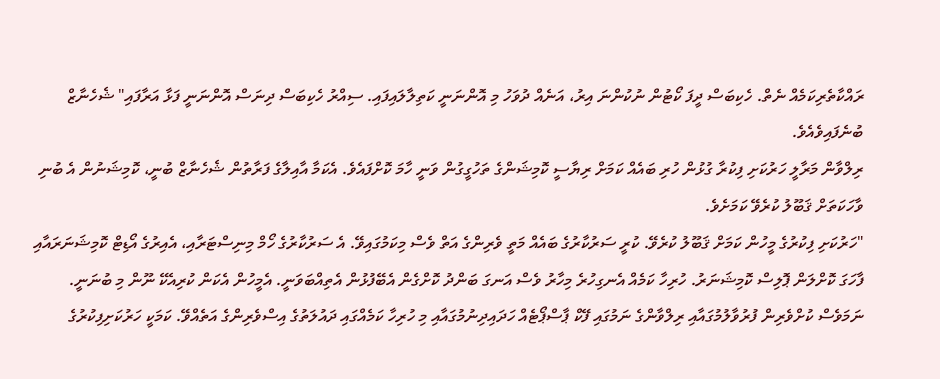ރައްކާތެރިކަމެއް ނެތް. ހެކިބަސް ދީފަ ކޯޓުން ނުކުންނަ އިރު، އަނެއް ދުވަހު މި އޮންނަނީ ކަތިލާލައިފައި. ސިއްރު ހެކިބަސް ދިނަސް އޮންނަނީ ފަޅާ އަރާފައި" ޝެހެނާޒް ބުނެފައިވެއެވެ.
ރިލްވާން މަރާލީ ހަރުކަށި ފިކުރާ ގުޅުން ހުރި ބައެއް ކަމަށް ރިޔާސީ ކޮމިޝަންގެ ތަހުގީގުން ވަނީ ހާމަ ކޮށްފައެވެ. އެކަމާ އާއިލާގެ ފަރާތުން ޝެހެނާޒް ބުނީ، ކޮމިޝަނުން އެ ބުނި ވާހަކަތަށް ޤަބޫލު ކުރެވޭ ކަމަށެވެ.
"ހަރުކަށި ފިކުރުގެ މީހުން ކަމަށް ޤަބޫލު ކުރެވޭ. ކުރީ ސަރުކާރުގެ ބައެއް މަތީ ވެރިންގެ އަތް ވެސް މިކަމުގައިވޭ. އެ ސަރުކާރުގެ ހޯމް މިނިސްޓަރާއި، އެއިރުގެ އޯޑިޓް ކޮމިޝަނަރައާއި ފާހަގަ ކޮށްލަން ޕޮލިސް ކޮމިޝަނަރު. ހުރިހާ ކަމެއް އެނގިހުރެ މިހާރު ވެސް އަނގަ ބަންދު ކޮށްގެން އެބޭފުޅުން އެތިއްބަވަނީ. އެމީހުން އެކަން ކުރިއެކޭ ނޫން މި ބުނަނީ. ނަމަވެސް ކުށްވެރިން ފުރުވާލުމުގައާއި ރިލްވާންގެ ނަމުގައި ފޭކް ޕާސްޕޯޓެއް ހަދައިދިނުމުގައާއި މި ހުރިހާ ކަމެއްގައި ދައުލަތުގެ އިސްވެރިންގެ އަތެއްވޭ. ކަމަކީ ހަރުކަށިފިކުރުގެ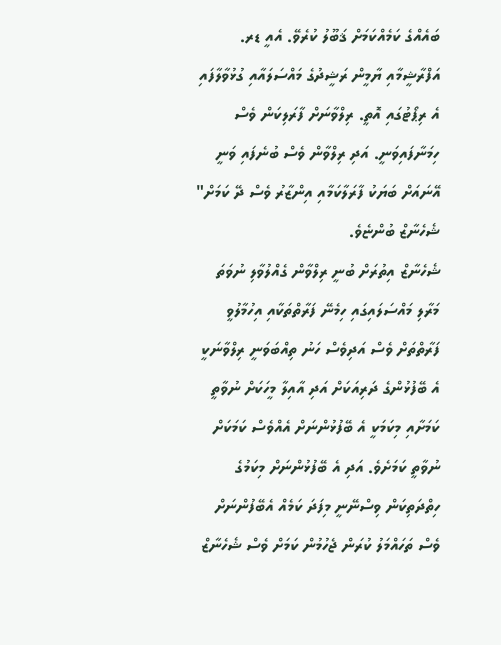ބައެއްގެ ކަމެއްކަމަށް ޤަބޫލު ކުރެވޭ. އެއީ ޑރ. އަފްރާޝީމާއި ޔާމީން ރަޝީދުގެ މައްސަލައާއި ގުޅުވާލާފައި އެ ރިޕޯޓުގައި އޮތީ. ރިލްވާނަށް ފާރަލިކަން ވެސް ހިމަނާފައިވަނީ. އަދި ރިލްވާން ވެސް ބުނެފައި ވަނީ އޭނައަށް ބަޔަކު ފާރަލާކަމާއި އިންޒާރު ވެސް ދޭ ކަމަށް" ޝެހެނާޒް ބުންޏެވެ.
ޝެހެނާޒް އިތުރަށް ބުނީ ރިލްވާން ގެއްލުވާލި ނުވަތަ މަރާލި މައްސަލައިގައި ހިމެނޭ ފަރާތްތަކާއި އިހުމާލުވީ ފަރާތްތަށް ވެސް އަދިވެސް ހަނު ތިއްބަވަނީ ރިލްވާނަކީ އެ ބޭފުޅުންގެ ދަރިއަކަށް އަދި އާއިލާ މީހަކަށް ނުވާތީ ކަމަށާއި މިކަމަކީ އެ ބޭފުޅުންނަށް އެއްވެސް ކަމަކަށް ނުވާތީ ކަމަށެވެ. އަދި އެ ބޭފުޅުންނަށް މިކަމުގެ ހިތްދަތިކަން ވިސްނޭނީ މިފަދަ ކަމެއް އެބޭފުންނަށް ވެސް ތަހައްމަލު ކުރަން ޖެހުމުން ކަމަށް ވެސް ޝެހެނާޒް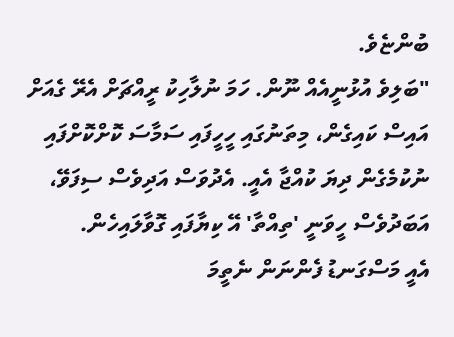ބުންޏެވެ.
"ބަލިވެ އުޅުނީއެއް ނޫން. ހަމަ ނުލާހިކު ރީއްޗަށް އެރޭ ގެއަށް އައިސް ކައިގެން، މިތަނުގައި ހީހީފައި ސަމާސަ ކޮށްކޮށްފައި ނުކުމެގެން ދިޔަ ކުއްޖާ އެއީ. އެދުވަސް އަދިވެސް ސިފަވޭ، އަބަދުވެސް ހީވަނީ 'ތިއްތާ' އޭ ކިޔާފައި ގޮވާލައިހެން.
އެއީ މަސްގަނޑު ފެންނަން ނެތީމަ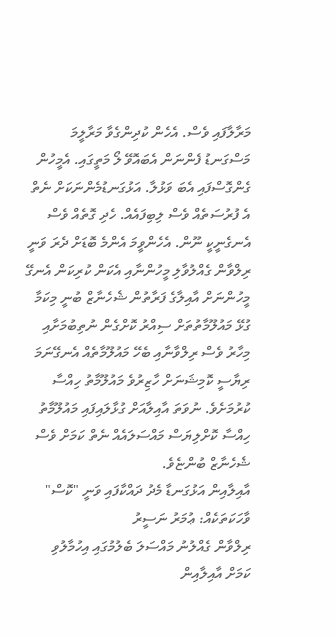މަރާލާފައި ވެސް. އެހެން ކުދިންގެވާ މަރާލީމަ މަސްގަނޑު ފެންނަން އެބައޮވޭ ލޯ މަތީގައި. އެމީހުން ގެންގޮސްފައި އެބަ ވަޅުލާ. އަޅުގަނޑުމެންނަކަށް ނެތް އެ ފުރުސަތެއް ވެސް ލިބިފައެއް. ހެދި ގޮތެއް ވެސް އެނގެނީކީ ނޫން. އެހެންވީމަ އެންމެ ބޮޑަށް ދެރަ ވަނީ
ރިލްވާން ގެއްލުވާލި މީހުންނާއި އެކަން ކުރިކަން އެނގޭ މީހުންނަށް އާއިލާގެ ފަރާތުން ޝެހެނާޒް ބުނީ މިކަމާ ގުޅޭ މައުލޫމާތުތަށް ސިއްރު ކޮށްގެން ނުތިބުމަށާއި މިހާރު ވެސް ރިލްވާނާއި ބެހޭ މައުލޫމާތެއް އެނގޭނަމަ ރިޔާސީ ކޮމިޝަނަށް ހާޒިރުވެ މައުލޫމާތު ހިއްސާ ކުރުމަށެވެ. ނުވަތަ އާއިލާއަށް ގުޅާލައިފައި މައުލޫމާތު ހިއްސާ ކޮށްލިޔަސް މައްސަލައެއް ނެތް ކަމަށް ވެސް ޝެހެނާޒް ބުންޏެވެ.
އާއިލާއިން އަޅުގަނޑާ މެދު ދައްކާފައި ވަނީ "ކޮސް" ވާހަކަތަކެއް: ޢުމަރު ނަސީރު
ރިލްވާން ގެއްލުނު މައްސަލަ ބެލުމުގައި އިހުމާލުވި ކަމަށް އާއިލާއިން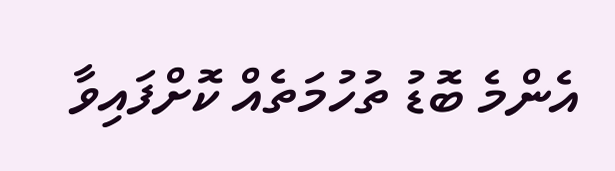އެންމެ ބޮޑު ތުހުމަތެއް ކޮށްފައިވާ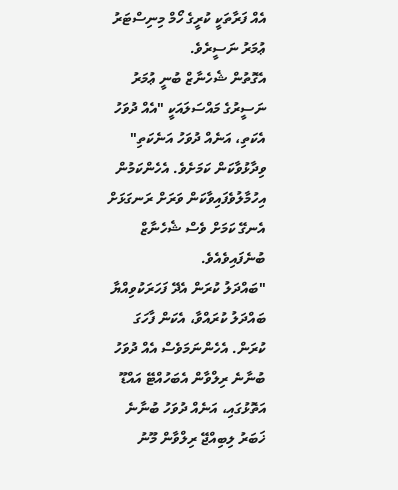އެއް ފަރާތަކީ ކުރީގެ ހޯމް މިނިސްޓަރު ޢުމަރު ނަސީރެވެ.
އެގޮތުން ޝެހެނާޒް ބުނީ ޢުމަރު ނަސީރުގެ މައްސަލައަކީ "އެއް ދުވަހު އެކަތި، އަނެއް ދުވަހު އަނެކަތި" ވިދާޅުވާކަން ކަމަށެވެ. އެހެންކަމުން އިހުމާލުވެފައިވާކަން ވަރަށް ރަނގަޅަށް އެނގޭ ކަމަށް ވެސް ޝެހެނާޒް ބުނެފައިވެއެވެ.
"ބައްދަލު ކުރަން އެދޭ ފަހަރަކުވިއްޔާ ބައްދަލު ކުރައްވާ، އެކަން ފާހަގަ ކުރަން. އެހެންނަމަވެސް އެއް ދުވަހު ބުނާނެ ރިލްވާން އެބަހުއްޓޭ އައްޑޫ އަތޮޅުގައި، އަނެއް ދުވަހު ބުނާނެ ޚަބަރު ލިބިއްޖޭ ރިލްވާން މޫނު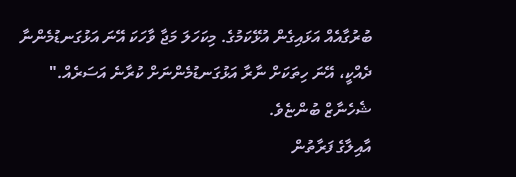ބުރުގާއެއް އަޅައިގެން އުޅޭކަމުގެ. މިކަހަލަ މަޖާ ވާހަކަ އޭނަ އަޅުގަނޑުމެންނާ ދެއްކީ، އޭނަ ހިތަކަށް ނާރާ އަޅުގަނޑުމެންނަށް ކުރާނެ އަސަރެއް." ޝެހެނާޒް ބުންޏެވެ.
އާއިލާގެ ފަރާތުން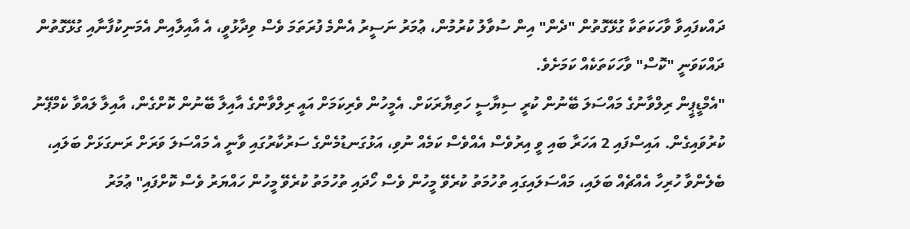ދައްކފައިވާ ވާހަކަތަކާ ގުޅޭގޮތުން "ދެން" އިން ސުވާލު ކުރުމުން، ޢުމަރު ނަސީރު އެންމެ ފުރަތަމަ ވެސް ވިދާޅުވީ، އެ އާއިލާއިން އެމަނިކުފާނާއި ގުޅޭގޮތުން ދައްކަވަނީ "ކޮސް" ވާހަކަތަކެއް ކަމަށެވެ.
"އެމްޑީޕީން ރިލްވާނުގެ މައްސަލަ ބޭނުން ކުރީ ސިޔާސީ ހަތިޔާރަކަށް. އެމީހުން ވެރިކަމަށް އައީ ރިލްވާންގެ އާއިލާ ބޭނުން ކޮށްގެން، އާއިލާ ލައްވާ ކެމްޕޭނު ކުރުވައިގެން. އައިސްފައި 2 އަހަރާ ބައި ވީ އިރުވެސް އެއްވެސް ކަމެއް ނުވި، އަޅުގަނޑުމެންގެ ސަރުކާރުގައި ވާނީ އެ މައްސަލަ ވަރަށް ރަނގަޅަށް ބަލައި، ބެލެންވާ ހުރިހާ އެއްޗެއް ބަލައި، މައްސަލައިގައި ތުހުމަތު ކުރެވޭ މީހުން ވެސް ހޯދައި ތުހުމަތު ކުރެވޭ މީހުން ހައްޔަރު ވެސް ކޮށްފައި" ޢުމަރު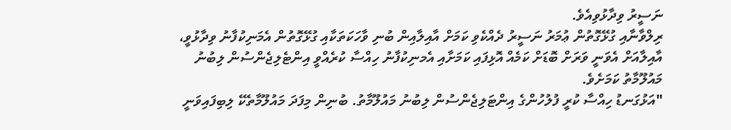ނަސީރު ވިދާޅުވިއެވެ.
ރިލްވާނާއި ގުޅޭގޮތުން ޢުމަރު ނަސީރު ދެއްކެވި ކަމަށް އާއިލާއިން ބުނި ވާހަކަތަކާއި ގުޅޭގޮތުން އެމަނިކުފާނު ވިދާޅުވީ، އާއިލާއަށް އެވަނީ ވަރަށް ބޮޑަށް ކަމެއް އޮޅިފައި ކަމަށާއި އެމނިކުފާނު ހިއްސާ ކުރެއްވީ އިންޓެލިޖެންސުން ލިބުނު މައުލޫމާތު ކަމަށެވެ.
"އަޅުގަނޑު ހިއްސާ ކުރީ ފުލުހުންގެ އިންޓަލިޖެންސުން ލިބުނު މައުލޫމާތު. ބުނިން މިފަދަ މައުލޫމާތެކޭ ލިބިފައިވަނީ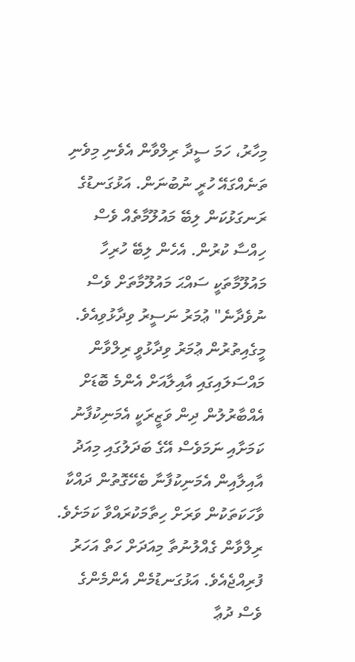މިހާރު، ހަމަ ސީދާ ރިލްވާން އެވެނި މިވެނި ތަނެއްގައޭ ހުރީ ނުބުނަން. އަޅުގަނޑުގެ ރަނގަޅުކަން ލިބޭ މައުލޫމާތެއް ވެސް ހިއްސާ ކުރުން. އެހެން ލިބޭ ހުރިހާ މައުލޫމާތަކީ ސައްޙަ މައުލޫމާތަށް ވެސް ނުވެދާނެ" ޢުމަރު ނަސީރު ވިދާޅުވިއެވެ.
މީގެއިތުރުން ޢުމަރު ވިދާޅުވީ ރިލްވާން މައްސަލައިގައި އާއިލާއަށް އެންމެ ބޮޑަށް އެއްބާރުލުން ދިން ވަޒީރަކީ އެމަނިކުފާނު ކަމަށާއި ނަމަވެސް އޭގެ ބަދަލުގައި މިއަދު އާއިލާއިން އެމަނިކުފާނާ ބެހޭގޮތުން ދައްކާ ވާހަކަތަކުން ވަރަށް ހިތާމަކުރައްވާ ކަމަށެވެ.
ރިލްވާން ގެއްލުނުތާ މިއަދަށް ހަތް އަހަރު ފުރިއްޖެއެވެ. އަޅުގަނޑުމެން އެންމެންގެ ވެސް ދުޢާ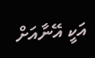އަކީ އޭނާއަށް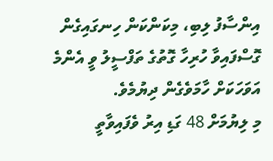އިންސާފު ލިބި، މިކަންކަން ހިނގައިގެން ގޮސްފައިވާ ހުރިހާ ގޮތުގެ ތަފްސީލު ވީ އެންމެ އަވަހަކަށް ހާމަވެގެން ދިޔުމެވެ.
މި ލިޔުމަށް 48 ގަޑި އިރު ވެފައިވާތީ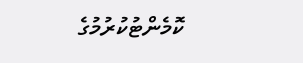ކޮމެންޓުކުރުމުގެ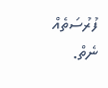ފުރުސަތެއް ނެތް.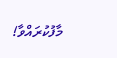މާފުކުރައްވާ!